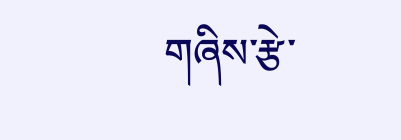གཞིས་རྩེ་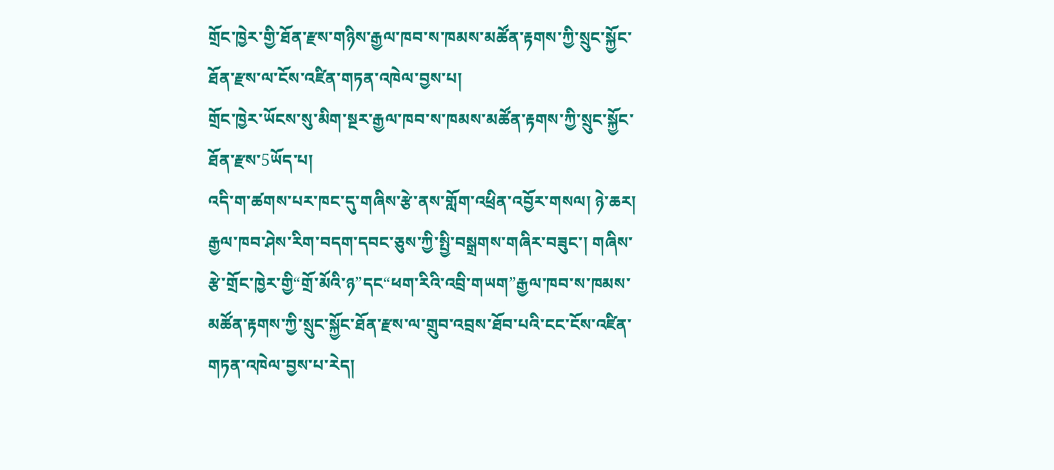གྲོང་ཁྱེར་གྱི་ཐོན་རྫས་གཉིས་རྒྱལ་ཁབ་ས་ཁམས་མཚོན་རྟགས་ཀྱི་སྲུང་སྐྱོང་ཐོན་རྫས་ལ་ངོས་འཛིན་གཏན་འཁེལ་བྱས་པ།
གྲོང་ཁྱེར་ཡོངས་སུ་མིག་སྔར་རྒྱལ་ཁབ་ས་ཁམས་མཚོན་རྟགས་ཀྱི་སྲུང་སྐྱོང་ཐོན་རྫས་5ཡོད་པ།
འདི་ག་ཚགས་པར་ཁང་དུ་གཞིས་རྩེ་ནས་གློག་འཕྲིན་འབྱོར་གསལ། ཉེ་ཆར། རྒྱལ་ཁབ་ཤེས་རིག་བདག་དབང་ཅུས་ཀྱི་སྤྱི་བསྒྲགས་གཞིར་བཟུང་། གཞིས་རྩེ་གྲོང་ཁྱེར་གྱི“གྲོ་མོའི་ཉ”དང“ཕག་རིའི་འབྲི་གཡག”རྒྱལ་ཁབ་ས་ཁམས་མཚོན་རྟགས་ཀྱི་སྲུང་སྐྱོང་ཐོན་རྫས་ལ་གྲུབ་འབྲས་ཐོབ་པའི་ངང་ངོས་འཛིན་གཏན་འཁེལ་བྱས་པ་རེད།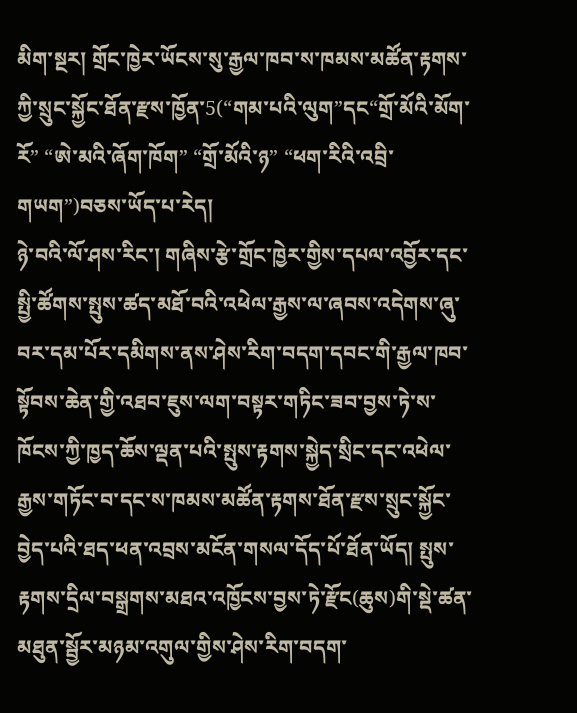མིག་སྔར། གྲོང་ཁྱེར་ཡོངས་སུ་རྒྱལ་ཁབ་ས་ཁམས་མཚོན་རྟགས་ཀྱི་སྲུང་སྐྱོང་ཐོན་རྫས་ཁྱོན་5(“གམ་པའི་ལུག”དང“གྲོ་མོའི་མོག་རོ” “ཨེ་མའི་ཞོག་ཁོག” “གྲོ་མོའི་ཉ” “ཕག་རིའི་འབྲི་གཡག”)བཅས་ཡོད་པ་རེད།
ཉེ་བའི་ལོ་ཤས་རིང་། གཞིས་རྩེ་གྲོང་ཁྱེར་གྱིས་དཔལ་འབྱོར་དང་སྤྱི་ཚོགས་སྤུས་ཚད་མཐོ་བའི་འཕེལ་རྒྱས་ལ་ཞབས་འདེགས་ཞུ་བར་དམ་པོར་དམིགས་ནས་ཤེས་རིག་བདག་དབང་གི་རྒྱལ་ཁབ་སྟོབས་ཆེན་གྱི་འཐབ་ཇུས་ལག་བསྟར་གཏིང་ཟབ་བྱས་ཏེ་ས་ཁོངས་ཀྱི་ཁྱད་ཆོས་ལྡན་པའི་སྤུས་རྟགས་སྐྱེད་སྲིང་དང་འཕེལ་རྒྱས་གཏོང་བ་དང་ས་ཁམས་མཚོན་རྟགས་ཐོན་རྫས་སྲུང་སྐྱོང་བྱེད་པའི་ཐད་ཕན་འབྲས་མངོན་གསལ་དོད་པོ་ཐོན་ཡོད། སྤུས་རྟགས་དྲིལ་བསྒྲགས་མཐའ་འཁྱོངས་བྱས་ཏེ་རྫོང(ཆུས)གི་སྡེ་ཚན་མཐུན་སྦྱོར་མཉམ་འགུལ་གྱིས་ཤེས་རིག་བདག་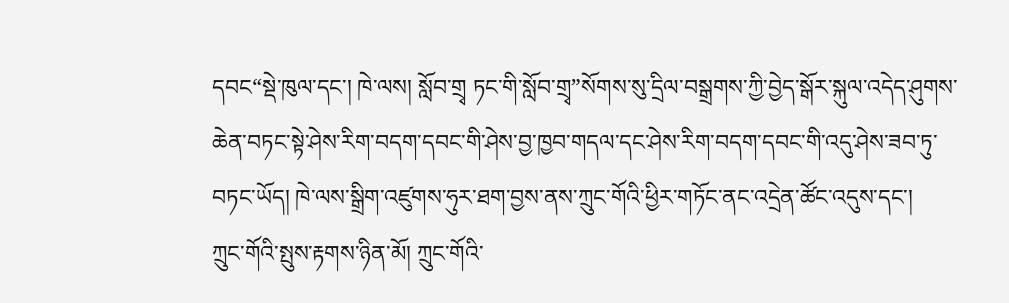དབང“སྡེ་ཁུལ་དང་། ཁེ་ལས། སློབ་གྲྭ ཏང་གི་སློབ་གྲྭ”སོགས་སུ་དྲིལ་བསྒྲགས་ཀྱི་བྱེད་སྒོར་སྐུལ་འདེད་ཤུགས་ཆེན་བཏང་སྟེ་ཤེས་རིག་བདག་དབང་གི་ཤེས་བྱ་ཁྱབ་གདལ་དང་ཤེས་རིག་བདག་དབང་གི་འདུ་ཤེས་ཟབ་ཏུ་བཏང་ཡོད། ཁེ་ལས་སྒྲིག་འཛུགས་ཧུར་ཐག་བྱས་ནས་ཀྲུང་གོའི་ཕྱིར་གཏོང་ནང་འདྲེན་ཚོང་འདུས་དང་།
ཀྲུང་གོའི་སྤུས་རྟགས་ཉིན་མོ། ཀྲུང་གོའི་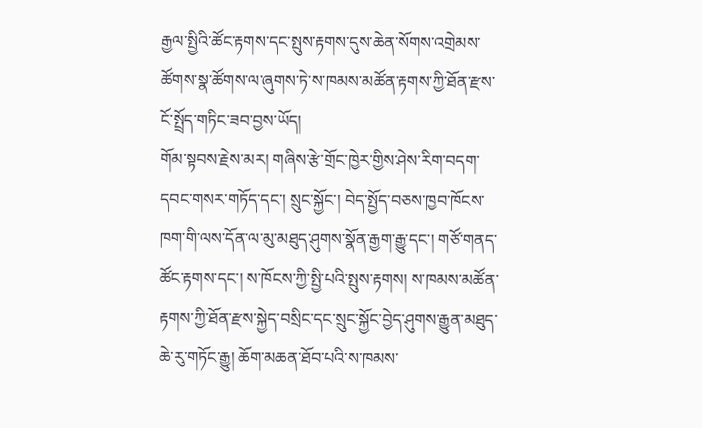རྒྱལ་སྤྱིའི་ཚོང་རྟགས་དང་སྤུས་རྟགས་དུས་ཆེན་སོགས་འགྲེམས་ཚོགས་སྣ་ཚོགས་ལ་ཞུགས་ཏེ་ས་ཁམས་མཚོན་རྟགས་ཀྱི་ཐོན་རྫས་ངོ་སྤྲོད་གཏིང་ཟབ་བྱས་ཡོད།
གོམ་སྟབས་རྗེས་མར། གཞིས་རྩེ་གྲོང་ཁྱེར་གྱིས་ཤེས་རིག་བདག་དབང་གསར་གཏོད་དང་། སྲུང་སྐྱོང་། བེད་སྤྱོད་བཅས་ཁྱབ་ཁོངས་ཁག་གི་ལས་དོན་ལ་མུ་མཐུད་ཤུགས་སྣོན་རྒྱག་རྒྱུ་དང་། གཙོ་གནད་ཚོང་རྟགས་དང་། ས་ཁོངས་ཀྱི་སྤྱི་པའི་སྤུས་རྟགས། ས་ཁམས་མཚོན་རྟགས་ཀྱི་ཐོན་རྫས་སྐྱེད་བསྲིང་དང་སྲུང་སྐྱོང་བྱེད་ཤུགས་རྒྱུན་མཐུད་ཆེ་རུ་གཏོང་རྒྱུ། ཆོག་མཆན་ཐོབ་པའི་ས་ཁམས་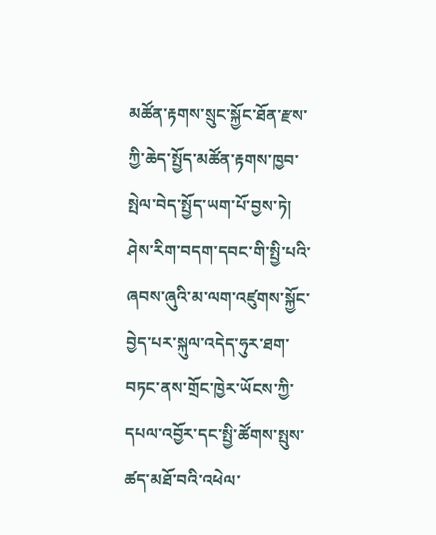མཚོན་རྟགས་སྲུང་སྐྱོང་ཐོན་རྫས་ཀྱི་ཆེད་སྤྱོད་མཚོན་རྟགས་ཁྱབ་སྤེལ་བེད་སྤྱོད་ཡག་པོ་བྱས་ཏེ། ཤེས་རིག་བདག་དབང་གི་སྤྱི་པའི་ཞབས་ཞུའི་མ་ལག་འཛུགས་སྐྱོང་བྱེད་པར་སྐུལ་འདེད་ཧུར་ཐག་བཏང་ནས་གྲོང་ཁྱེར་ཡོངས་ཀྱི་དཔལ་འབྱོར་དང་སྤྱི་ཚོགས་སྤུས་ཚད་མཐོ་བའི་འཕེལ་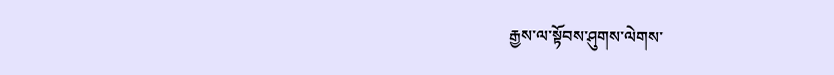རྒྱས་ལ་སྟོབས་ཤུགས་ལེགས་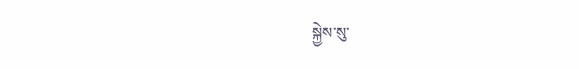སྐྱེས་སུ་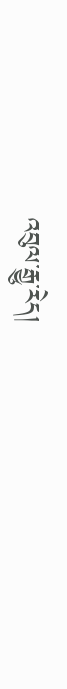འབུལ་རྒྱུ་རེད།